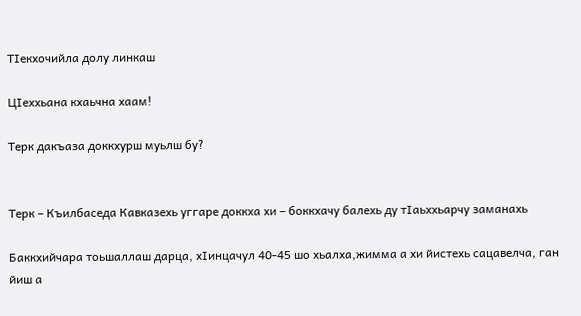ТIекхочийла долу линкаш

ЦIеххьана кхаьчна хаам!

Терк дакъаза доккхурш муьлш бу?


Терк – Къилбаседа Кавказехь уггаре доккха хи – боккхачу балехь ду тIаьххьарчу заманахь

Баккхийчара тоьшаллаш дарца, хIинцачул 40-45 шо хьалха,жимма а хи йистехь сацавелча, ган йиш а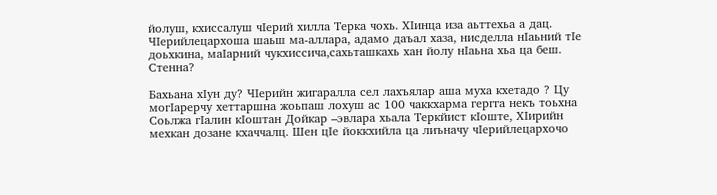йолуш, кхиссалуш чIерий хилла Терка чохь. ХIинца иза аьттехьа а дац. ЧIерийлецархоша шаьш ма-аллара, адамо даъал хаза, нисделла нIаьний тIе доьхкина, маIарний чукхиссича,сахьташкахь хан йолу нIаьна хьа ца беш. Стенна?

Бахьана хIун ду? ЧIерийн жигаралла сел лахъялар аша муха кхетадо ? Цу могIарерчу хеттаршна жоьпаш лохуш ас 100 чаккхарма гергга некъ тоьхна Соьлжа гIалин кIоштан Дойкар –эвлара хьала Теркйист кIоште, ХIирийн мехкан дозане кхаччалц. Шен цIе йоккхийла ца лиъначу чIерийлецархочо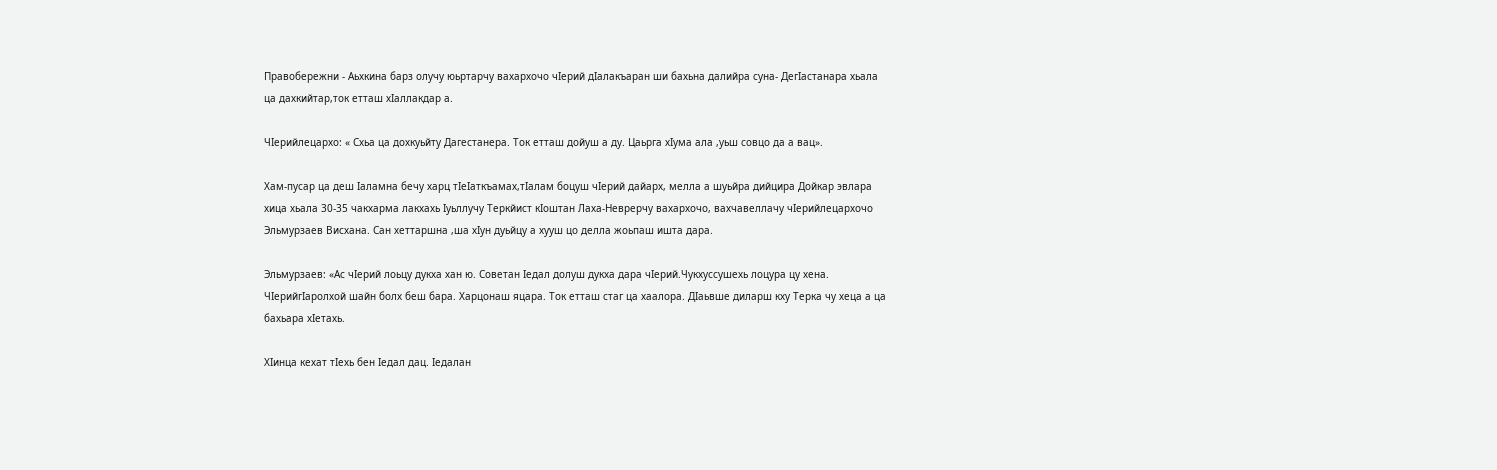Правобережни - Аьхкина барз олучу юьртарчу вахархочо чIерий дIалакъаран ши бахьна далийра суна- ДегIастанара хьала ца дахкийтар,ток етташ хIаллакдар а.

ЧIерийлецархо: « Схьа ца дохкуьйту Дагестанера. Ток етташ дойуш а ду. Цаьрга хIума ала ,уьш совцо да а вац».

Хам-пусар ца деш Iаламна бечу харц тIеIаткъамах,тIалам боцуш чIерий дайарх, мелла а шуьйра дийцира Дойкар эвлара хица хьала 30-35 чакхарма лакхахь Iуьллучу Теркйист кIоштан Лаха-Неврерчу вахархочо, вахчавеллачу чIерийлецархочо Эльмурзаев Висхана. Сан хеттаршна ,ша хIун дуьйцу а хууш цо делла жоьпаш ишта дара.

Эльмурзаев: «Ас чIерий лоьцу дукха хан ю. Советан Iедал долуш дукха дара чIерий.Чукхуссушехь лоцура цу хена. ЧIерийгIаролхой шайн болх беш бара. Харцонаш яцара. Ток етташ стаг ца хаалора. ДIаьвше диларш кху Терка чу хеца а ца бахьара хIетахь.

ХIинца кехат тIехь бен Iедал дац. Iедалан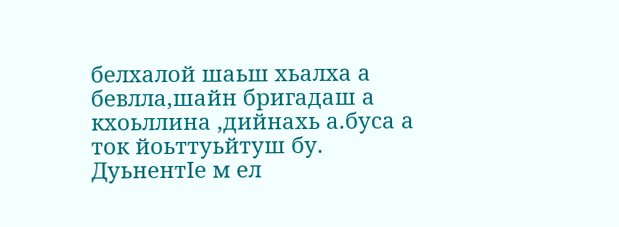белхалой шаьш хьалха а бевлла,шайн бригадаш а кхоьллина ,дийнахь а.буса а ток йоьттуьйтуш бу. ДуьнентIе м ел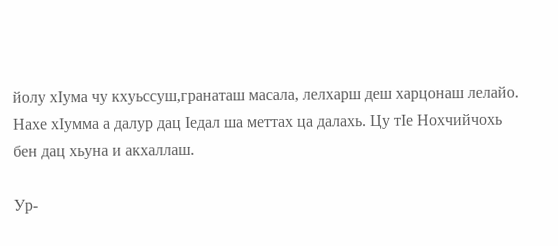йолу хIума чу кхуьссуш,гранаташ масала, лелхарш деш харцонаш лелайо. Нахе хIумма а далур дац Iедал ша меттах ца далахь. Цу тIе Нохчийчохь бен дац хьуна и акхаллаш.

Ур-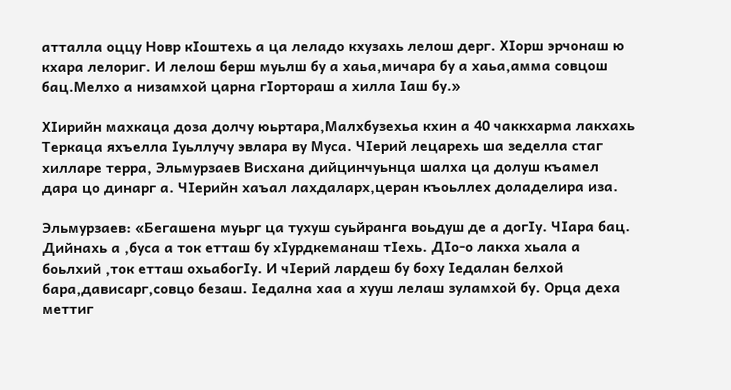атталла оццу Новр кIоштехь а ца леладо кхузахь лелош дерг. ХIорш эрчонаш ю кхара лелориг. И лелош берш муьлш бу а хаьа,мичара бу а хаьа,амма совцош бац.Мелхо а низамхой царна гIортораш а хилла Iаш бу.»

ХIирийн махкаца доза долчу юьртара,Малхбузехьа кхин а 40 чаккхарма лакхахь Теркаца яхъелла Iуьллучу эвлара ву Муса. ЧIерий лецарехь ша зеделла стаг хилларе терра, Эльмурзаев Висхана дийцинчуьнца шалха ца долуш къамел дара цо динарг а. ЧIерийн хаъал лахдаларх,церан къоьллех доладелира иза.

Эльмурзаев: «Бегашена муьрг ца тухуш суьйранга воьдуш де а догIу. ЧIара бац. Дийнахь а ,буса а ток етташ бу хIурдкеманаш тIехь. ДIо-о лакха хьала а боьлхий ,ток етташ охьабогIу. И чIерий лардеш бу боху Iедалан белхой бара,дависарг,совцо безаш. Iедална хаа а хууш лелаш зуламхой бу. Орца деха меттиг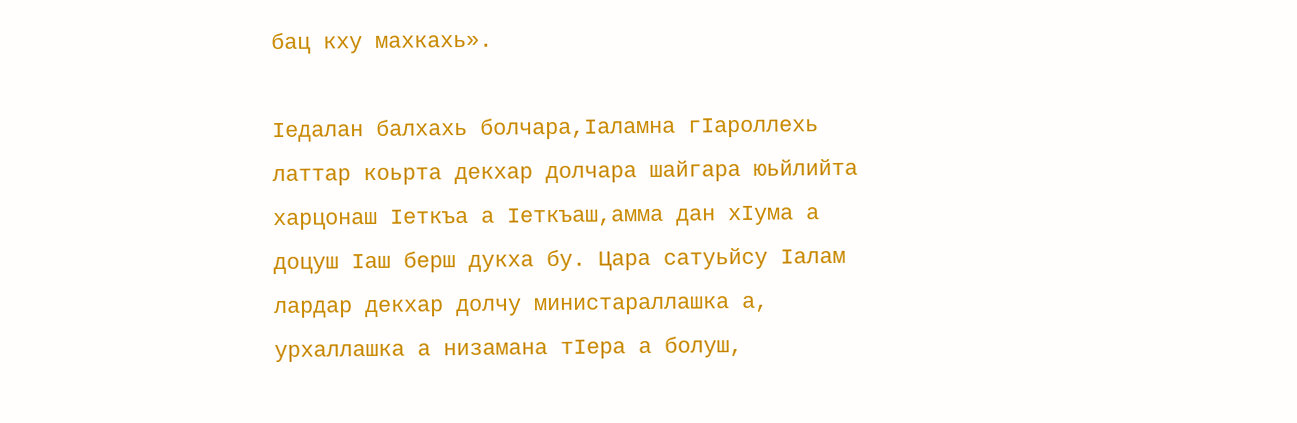бац кху махкахь».

Iедалан балхахь болчара,Iаламна гIароллехь латтар коьрта декхар долчара шайгара юьйлийта харцонаш Iеткъа а Iеткъаш,амма дан хIума а доцуш Iаш берш дукха бу. Цара сатуьйсу Iалам лардар декхар долчу министараллашка а, урхаллашка а низамана тIера а болуш,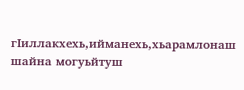гIиллакхехь,ийманехь,хьарамлонаш шайна могуьйтуш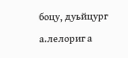боцу, дуьйцург а.лелориг а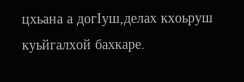цхьана а догIуш,делах кхоьруш куьйгалхой бахкаре.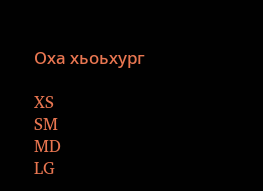Оха хьоьхург

XS
SM
MD
LG